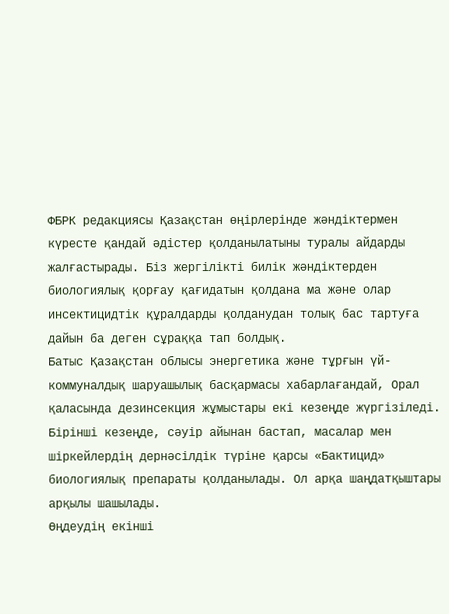ФБРК редакциясы Қазақстан өңірлерінде жәндіктермен күресте қандай әдістер қолданылатыны туралы айдарды жалғастырады. Біз жергілікті билік жәндіктерден биологиялық қорғау қағидатын қолдана ма және олар инсектицидтік құралдарды қолданудан толық бас тартуға дайын ба деген сұраққа тап болдық.
Батыс Қазақстан облысы энергетика және тұрғын үй-коммуналдық шаруашылық басқармасы хабарлағандай, Орал қаласында дезинсекция жұмыстары екі кезеңде жүргізіледі.
Бірінші кезеңде, сәуір айынан бастап, масалар мен шіркейлердің дернәсілдік түріне қарсы «Бактицид» биологиялық препараты қолданылады. Ол арқа шаңдатқыштары арқылы шашылады.
Өңдеудің екінші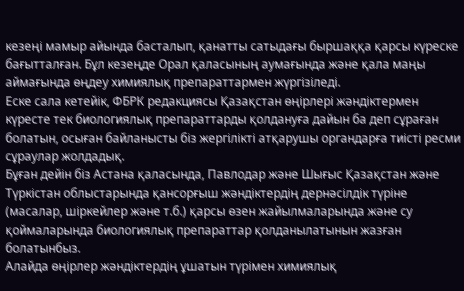кезеңі мамыр айында басталып, қанатты сатыдағы быршаққа қарсы күреске бағытталған. Бұл кезеңде Орал қаласының аумағында және қала маңы аймағында өңдеу химиялық препараттармен жүргізіледі.
Еске сала кетейік, ФБРК редакциясы Қазақстан өңірлері жәндіктермен күресте тек биологиялық препараттарды қолдануға дайын ба деп сұраған болатын, осыған байланысты біз жергілікті атқарушы органдарға тиісті ресми сұраулар жолдадық.
Бұған дейін біз Астана қаласында, Павлодар және Шығыс Қазақстан және Түркістан облыстарында қансорғыш жәндіктердің дернәсілдік түріне (масалар, шіркейлер және т.б.) қарсы өзен жайылмаларында және су қоймаларында биологиялық препараттар қолданылатынын жазған болатынбыз.
Алайда өңірлер жәндіктердің ұшатын түрімен химиялық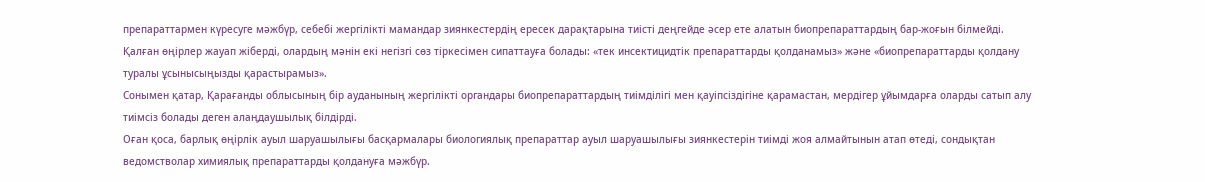препараттармен күресуге мәжбүр, себебі жергілікті мамандар зиянкестердің ересек дарақтарына тиісті деңгейде әсер ете алатын биопрепараттардың бар-жоғын білмейді.
Қалған өңірлер жауап жіберді, олардың мәнін екі негізгі сөз тіркесімен сипаттауға болады: «тек инсектицидтік препараттарды қолданамыз» және «биопрепараттарды қолдану туралы ұсынысыңызды қарастырамыз».
Сонымен қатар, Қарағанды облысының бір ауданының жергілікті органдары биопрепараттардың тиімділігі мен қауіпсіздігіне қарамастан, мердігер ұйымдарға оларды сатып алу тиімсіз болады деген алаңдаушылық білдірді.
Оған қоса, барлық өңірлік ауыл шаруашылығы басқармалары биологиялық препараттар ауыл шаруашылығы зиянкестерін тиімді жоя алмайтынын атап өтеді, сондықтан ведомстволар химиялық препараттарды қолдануға мәжбүр.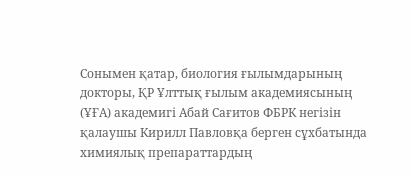Сонымен қатар, биология ғылымдарының докторы, ҚР Ұлттық ғылым академиясының (ҰҒА) академигі Абай Сағитов ФБРК негізін қалаушы Кирилл Павловқа берген сұхбатында химиялық препараттардың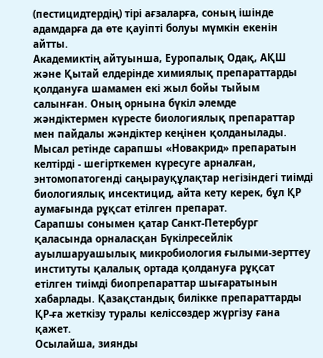(пестицидтердің) тірі ағзаларға, соның ішінде адамдарға да өте қауіпті болуы мүмкін екенін айтты.
Академиктің айтуынша, Еуропалық Одақ, АҚШ және Қытай елдерінде химиялық препараттарды қолдануға шамамен екі жыл бойы тыйым салынған. Оның орнына бүкіл әлемде жәндіктермен күресте биологиялық препараттар мен пайдалы жәндіктер кеңінен қолданылады.
Мысал ретінде сарапшы «Новакрид» препаратын келтірді - шегірткемен күресуге арналған, энтомопатогенді саңырауқұлақтар негізіндегі тиімді биологиялық инсектицид, айта кету керек, бұл ҚР аумағында рұқсат етілген препарат.
Сарапшы сонымен қатар Санкт-Петербург қаласында орналасқан Бүкілресейлік ауылшаруашылық микробиология ғылыми-зерттеу институты қалалық ортада қолдануға рұқсат етілген тиімді биопрепараттар шығаратынын хабарлады. Қазақстандық билікке препараттарды ҚР-ға жеткізу туралы келіссөздер жүргізу ғана қажет.
Осылайша, зиянды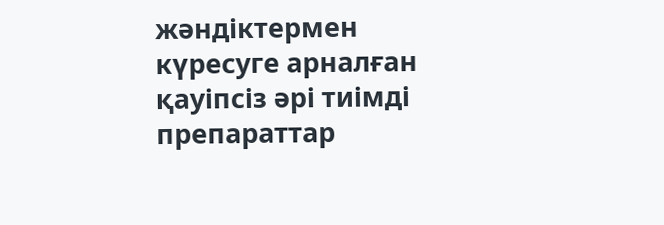жәндіктермен күресуге арналған қауіпсіз әрі тиімді препараттар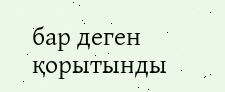бар деген қорытынды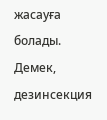жасауға болады. Демек, дезинсекция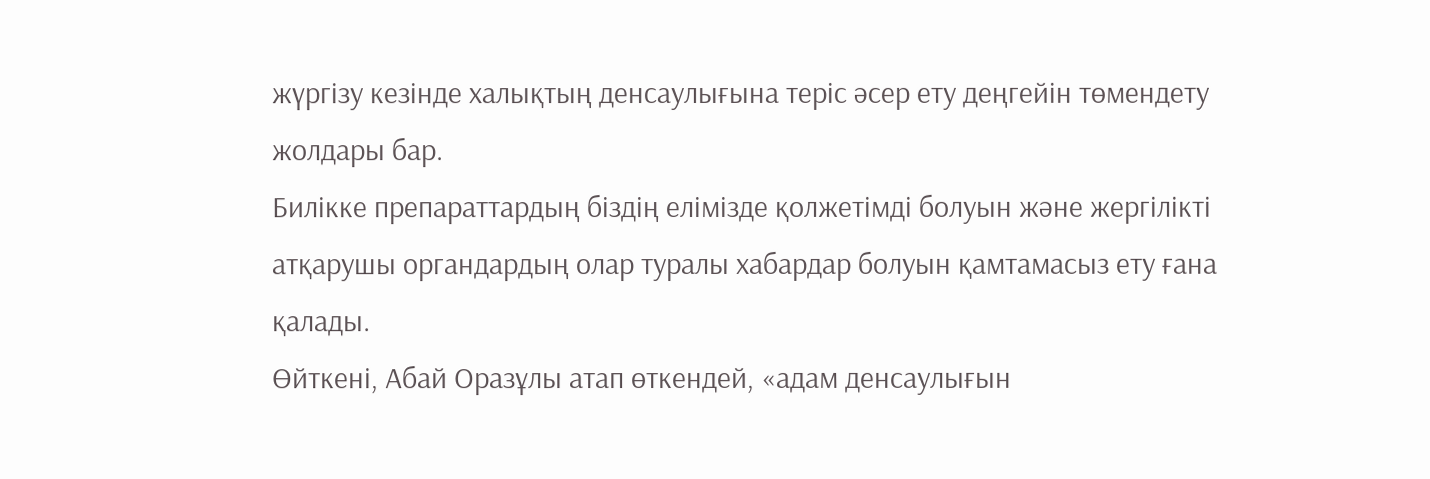жүргізу кезінде халықтың денсаулығына теріс әсер ету деңгейін төмендету жолдары бар.
Билікке препараттардың біздің елімізде қолжетімді болуын және жергілікті атқарушы органдардың олар туралы хабардар болуын қамтамасыз ету ғана қалады.
Өйткені, Абай Оразұлы атап өткендей, «адам денсаулығын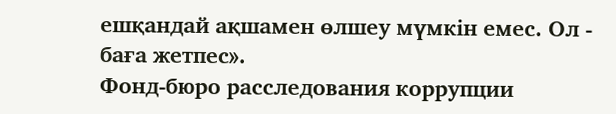ешқандай ақшамен өлшеу мүмкін емес. Ол - баға жетпес».
Фонд-бюро расследования коррупции